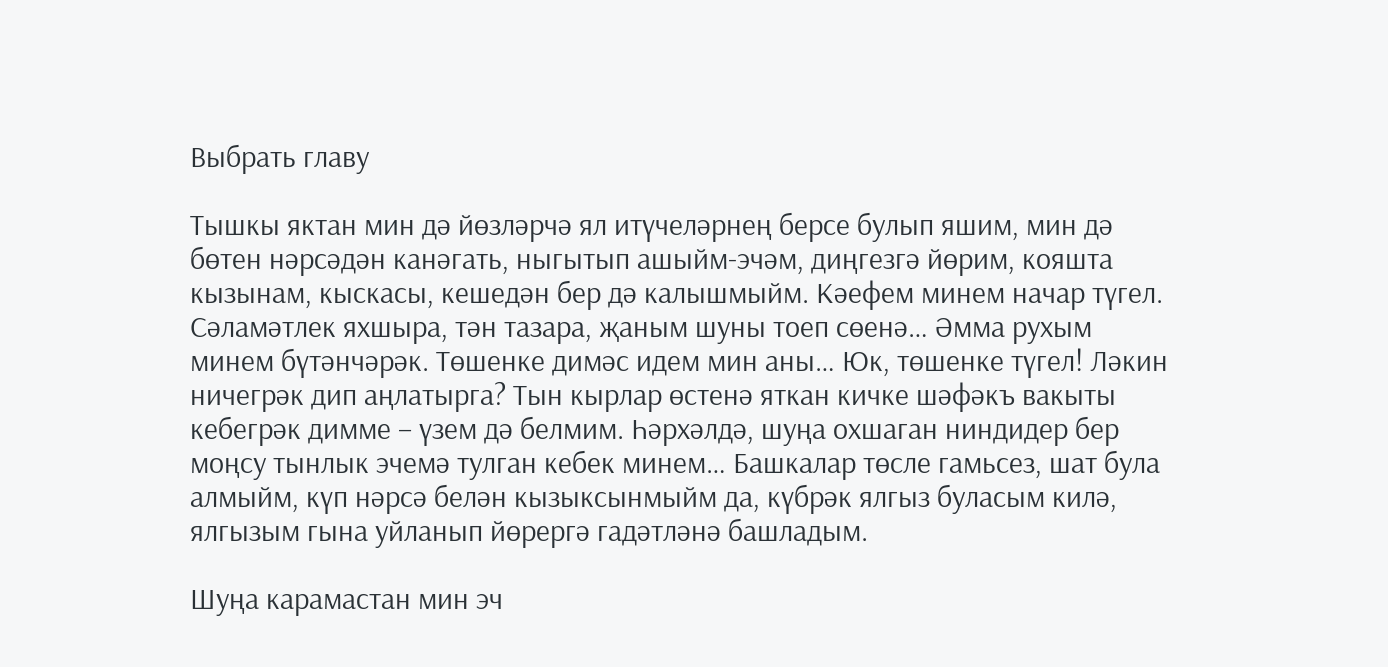Выбрать главу

Тышкы яктан мин дә йөзләрчә ял итүчеләрнең берсе булып яшим, мин дә бөтен нәрсәдән канәгать, ныгытып ашыйм-эчәм, диңгезгә йөрим, кояшта кызынам, кыскасы, кешедән бер дә калышмыйм. Кәефем минем начар түгел. Сәламәтлек яхшыра, тән тазара, җаным шуны тоеп сөенә… Әмма рухым минем бүтәнчәрәк. Төшенке димәс идем мин аны… Юк, төшенке түгел! Ләкин ничегрәк дип аңлатырга? Тын кырлар өстенә яткан кичке шәфәкъ вакыты кебегрәк димме – үзем дә белмим. Һәрхәлдә, шуңа охшаган ниндидер бер моңсу тынлык эчемә тулган кебек минем… Башкалар төсле гамьсез, шат була алмыйм, күп нәрсә белән кызыксынмыйм да, күбрәк ялгыз буласым килә, ялгызым гына уйланып йөрергә гадәтләнә башладым.

Шуңа карамастан мин эч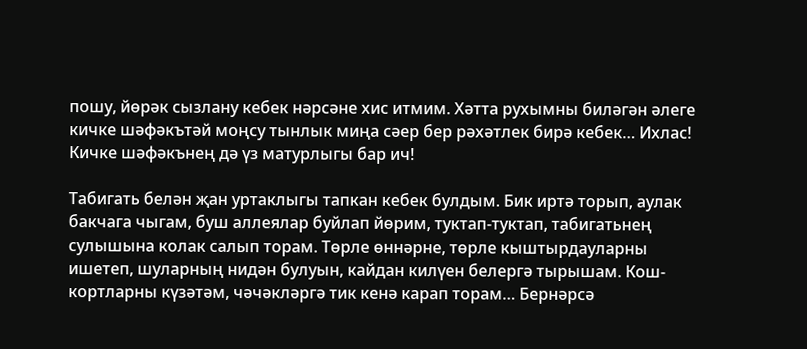пошу, йөрәк сызлану кебек нәрсәне хис итмим. Хәтта рухымны биләгән әлеге кичке шәфәкътәй моңсу тынлык миңа сәер бер рәхәтлек бирә кебек… Ихлас! Кичке шәфәкънең дә үз матурлыгы бар ич!

Табигать белән җан уртаклыгы тапкан кебек булдым. Бик иртә торып, аулак бакчага чыгам, буш аллеялар буйлап йөрим, туктап-туктап, табигатьнең сулышына колак салып торам. Төрле өннәрне, төрле кыштырдауларны ишетеп, шуларның нидән булуын, кайдан килүен белергә тырышам. Кош-кортларны күзәтәм, чәчәкләргә тик кенә карап торам… Бернәрсә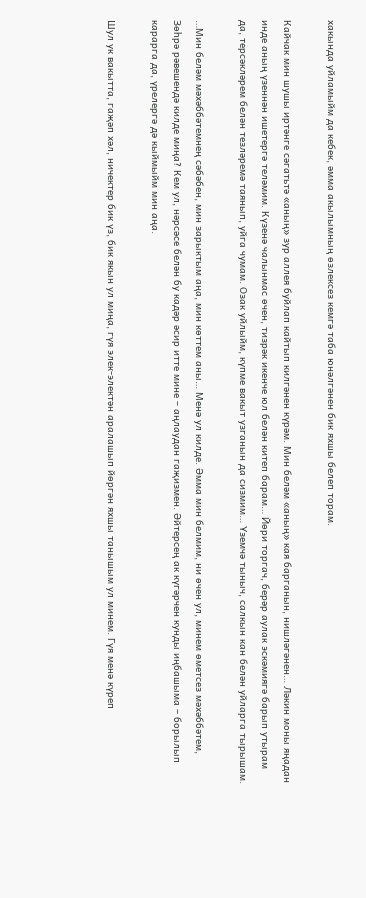хакында уйламыйм да кебек, әмма акылымның өзлексез кемгә таба юнәлгәнен бик яхшы белеп торам.

Кайчак мин шушы иртәнге сәгатьтә «аның» зур аллея буйлап кайтып килгәнен күрәм. Мин беләм «аның» кая барганын, нишләгәнен… Ләкин моны яңадан инде аның үзеннән ишетергә теләмим. Күзенә чалынмас өчен, тизрәк икенче юл белән китеп барам… Йөри торгач, берәр аулак эскәмиягә барып утырам да, терсәкләрем белән тезләремә таянып, уйга чумам. Озак уйлыйм, күпме вакыт узганын да сизмим… Үземчә тыныч, салкын кан белән уйларга тырышам.

…Мин беләм мәхәббәтемнең сәбәбен, мин зарыктым аңа, мин көттем аны… Менә ул килде. Әмма мин белмим, ни өчен ул, минем өметсез мәхәббәтем, Зөһрә рәвешендә килде миңа? Кем ул, нәрсәсе белән бу кадәр әсир итте мине – аңлаудан гаҗизмен. Әйтерсең ак күгәрчен кунды иңбашыма – борылып карарга да, үрелергә дә кыймыйм мин аңа.

Шул ук вакытта, гаҗәп хәл, ничектер бик үз, бик якын ул миңа, гүя элек-электән аралашып йөргән яхшы танышым ул минем. Гүя менә күреп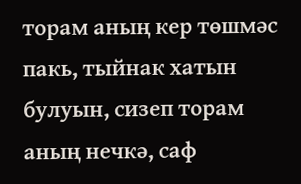торам аның кер төшмәс пакь, тыйнак хатын булуын, сизеп торам аның нечкә, саф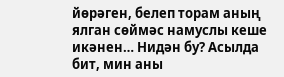йөрәген, белеп торам аның ялган сөймәс намуслы кеше икәнен… Нидән бу? Асылда бит, мин аны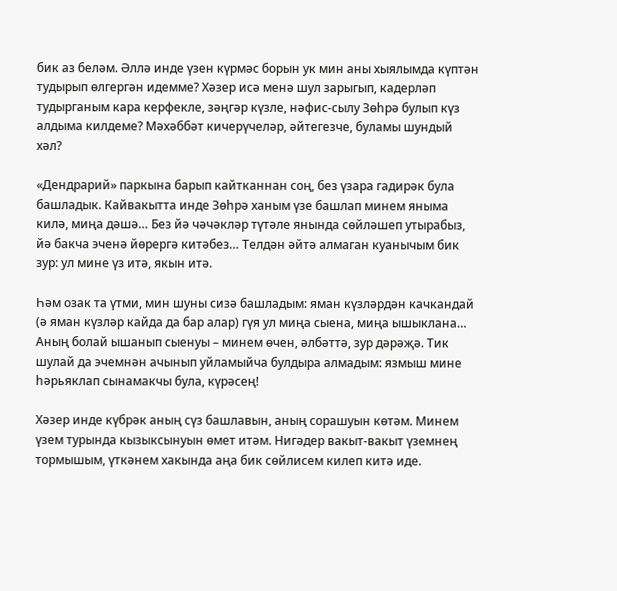бик аз беләм. Әллә инде үзен күрмәс борын ук мин аны хыялымда күптән тудырып өлгергән идемме? Хәзер исә менә шул зарыгып, кадерләп тудырганым кара керфекле, зәңгәр күзле, нәфис-сылу Зөһрә булып күз алдыма килдеме? Мәхәббәт кичерүчеләр, әйтегезче, буламы шундый хәл?

«Дендрарий» паркына барып кайтканнан соң, без үзара гадирәк була башладык. Кайвакытта инде Зөһрә ханым үзе башлап минем яныма килә, миңа дәшә… Без йә чәчәкләр түтәле янында сөйләшеп утырабыз, йә бакча эченә йөрергә китәбез… Телдән әйтә алмаган куанычым бик зур: ул мине үз итә, якын итә.

Һәм озак та үтми, мин шуны сизә башладым: яман күзләрдән качкандай (ә яман күзләр кайда да бар алар) гүя ул миңа сыена, миңа ышыклана… Аның болай ышанып сыенуы – минем өчен, әлбәттә, зур дәрәҗә. Тик шулай да эчемнән ачынып уйламыйча булдыра алмадым: язмыш мине һәрьяклап сынамакчы була, күрәсең!

Хәзер инде күбрәк аның сүз башлавын, аның сорашуын көтәм. Минем үзем турында кызыксынуын өмет итәм. Нигәдер вакыт-вакыт үземнең тормышым, үткәнем хакында аңа бик сөйлисем килеп китә иде.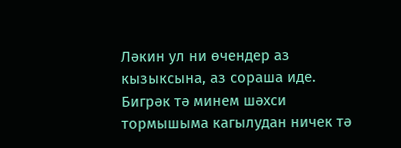Ләкин ул ни өчендер аз кызыксына, аз сораша иде. Бигрәк тә минем шәхси тормышыма кагылудан ничек тә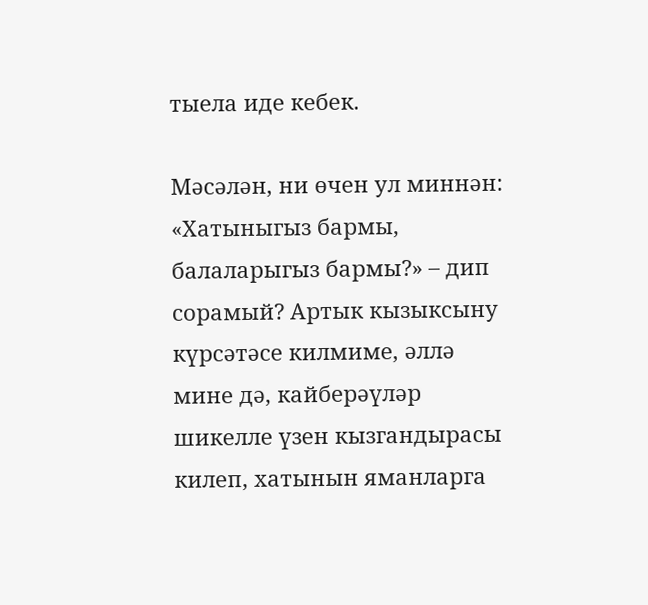тыела иде кебек.

Мәсәлән, ни өчен ул миннән: «Хатыныгыз бармы, балаларыгыз бармы?» – дип сорамый? Артык кызыксыну күрсәтәсе килмиме, әллә мине дә, кайберәүләр шикелле үзен кызгандырасы килеп, хатынын яманларга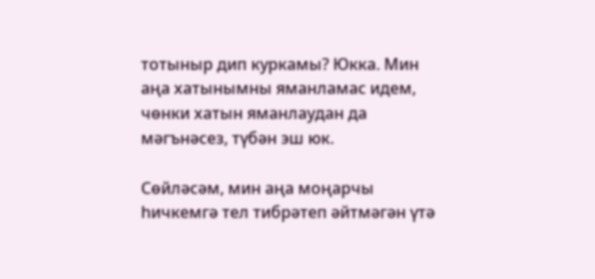тотыныр дип куркамы? Юкка. Мин аңа хатынымны яманламас идем, чөнки хатын яманлаудан да мәгънәсез, түбән эш юк.

Сөйләсәм, мин аңа моңарчы һичкемгә тел тибрәтеп әйтмәгән үтә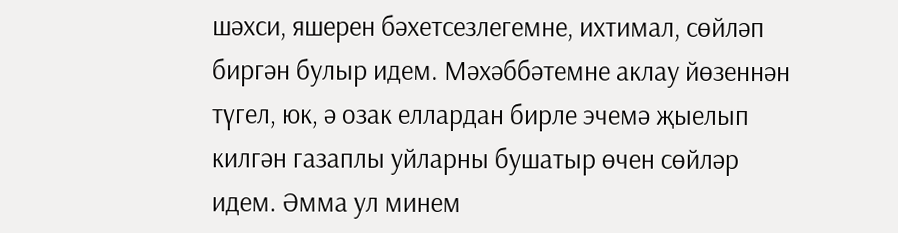шәхси, яшерен бәхетсезлегемне, ихтимал, сөйләп биргән булыр идем. Мәхәббәтемне аклау йөзеннән түгел, юк, ә озак еллардан бирле эчемә җыелып килгән газаплы уйларны бушатыр өчен сөйләр идем. Әмма ул минем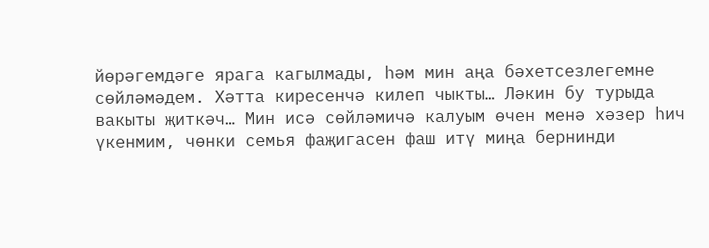йөрәгемдәге ярага кагылмады, һәм мин аңа бәхетсезлегемне сөйләмәдем. Хәтта киресенчә килеп чыкты… Ләкин бу турыда вакыты җиткәч… Мин исә сөйләмичә калуым өчен менә хәзер һич үкенмим, чөнки семья фаҗигасен фаш итү миңа бернинди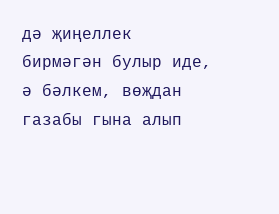дә җиңеллек бирмәгән булыр иде, ә бәлкем, вөҗдан газабы гына алып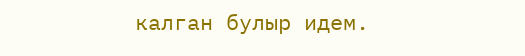калган булыр идем.